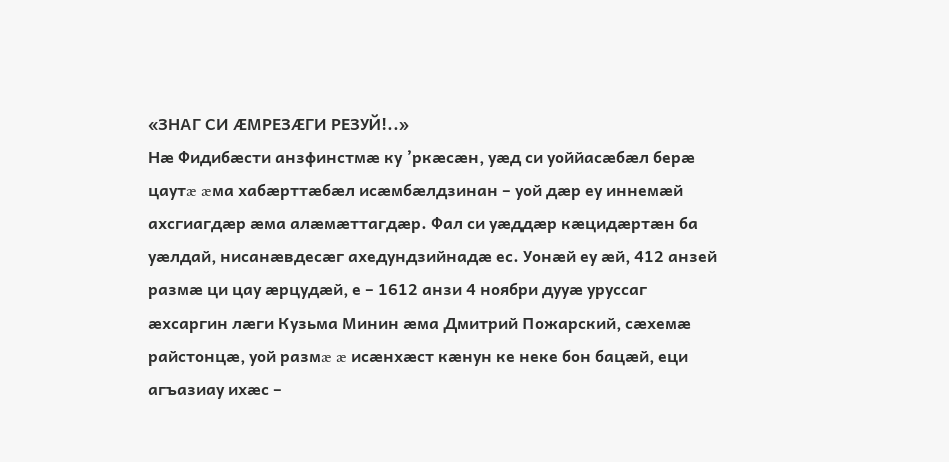«ЗНАГ СИ ÆМРЕЗÆГИ РЕЗУЙ!..»
Нæ Фидибæсти анзфинстмæ ку ’ркæсæн, уæд си уоййасæбæл берæ цаутæ æма хабæрттæбæл исæмбæлдзинан – уой дæр еу иннемæй ахсгиагдæр æма алæмæттагдæр. Фал си уæддæр кæцидæртæн ба уæлдай, нисанæвдесæг ахедундзийнадæ ес. Уонæй еу æй, 412 анзей размæ ци цау æрцудæй, е – 1612 анзи 4 ноябри дууæ уруссаг æхсаргин лæги Кузьма Минин æма Дмитрий Пожарский, сæхемæ райстонцæ, уой размæ æ исæнхæст кæнун ке неке бон бацæй, еци агъазиау ихæс –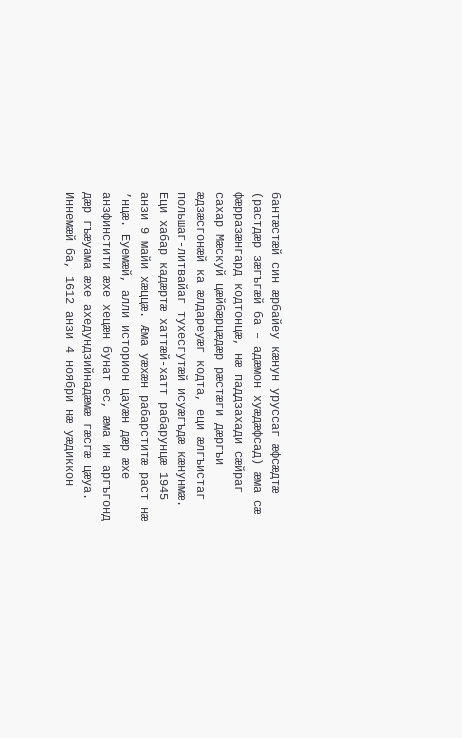бантæстæй син æрбайеу кæнун уруссаг æфсæдтæ (растдæр зæгъгæй ба – адæмон хуæдæфсад) æма сæ фæрразæнгард кодтонцæ, нæ паддзахади сæйраг сахар Мæскуй цæйбæрцæдæр рæстæги дæргъи æдзæсгонæй ка æлдареуæг кодта, еци æлгъистаг польшаг-литвайаг тухесгутæй исуæгъдæ кæнунмæ.
Еци хабар кадæртæ хаттæй-хатт рабарунцæ 1945 анзи 9 майи хæццæ. Æма уæхæн рабарститæ раст нæ ’нцæ. Еуемæй, алли историон цауæн дæр æхе анзфинстити æхе хецæн бунат ес, æма ин аргъгонд дæр гъæуама æхе ахедундзийнадæмæ гæсгæ цæуа. Иннемæй ба, 1612 анзи 4 ноябри нæ уæдиккон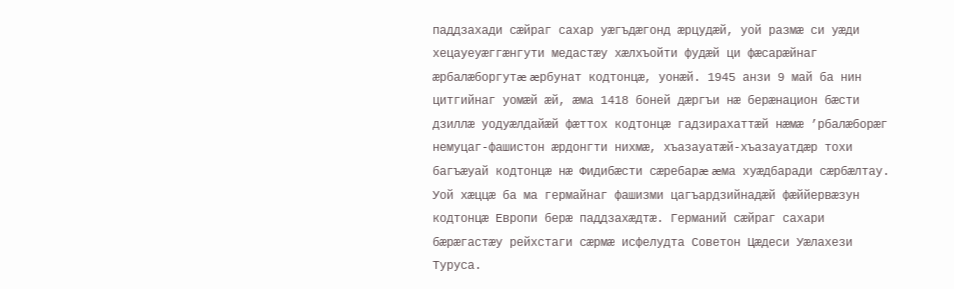паддзахади сæйраг сахар уæгъдæгонд æрцудæй, уой размæ си уæди хецауеуæггæнгути медастæу хæлхъойти фудæй ци фæсарæйнаг æрбалæборгутæ æрбунат кодтонцæ, уонæй. 1945 анзи 9 май ба нин цитгийнаг уомæй æй, æма 1418 боней дæргъи нæ берæнацион бæсти дзиллæ уодуæлдайæй фæттох кодтонцæ гадзирахаттæй нæмæ ’рбалæборæг немуцаг-фашистон æрдонгти нихмæ, хъазауатæй-хъазауатдæр тохи багъæуай кодтонцæ нæ Фидибæсти сæребарæ æма хуæдбаради сæрбæлтау. Уой хæццæ ба ма гермайнаг фашизми цагъардзийнадæй фæййервæзун кодтонцæ Европи берæ паддзахæдтæ. Германий сæйраг сахари бæрæгастæу рейхстаги сæрмæ исфелудта Советон Цæдеси Уæлахези Туруса.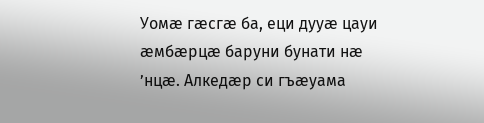Уомæ гæсгæ ба, еци дууæ цауи æмбæрцæ баруни бунати нæ ’нцæ. Алкедæр си гъæуама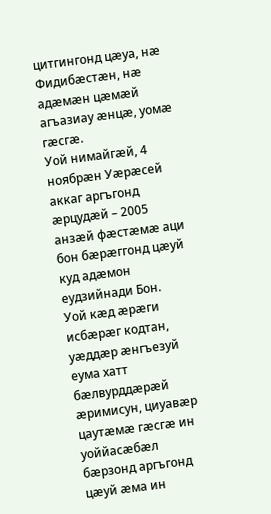цитгингонд цæуа, нæ Фидибæстæн, нæ адæмæн цæмæй агъазиау æнцæ, уомæ гæсгæ.
Уой нимайгæй, 4 ноябрæн Уæрæсей аккаг аргъгонд æрцудæй – 2005 анзæй фæстæмæ аци бон бæрæггонд цæуй куд адæмон еудзийнади Бон.
Уой кæд æрæги исбæрæг кодтан, уæддæр æнгъезуй еума хатт бæлвурддæрæй æримисун, циуавæр цаутæмæ гæсгæ ин уоййасæбæл бæрзонд аргъгонд цæуй æма ин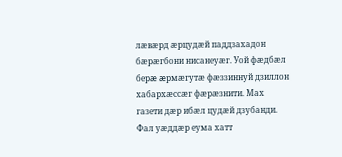лæвæрд æрцудæй паддзахадон бæрæгбони нисанеуæг. Уой фæдбæл берæ æрмæгутæ фæззиннуй дзиллон хабархæссæг фæрæзнити. Мах газети дæр ибæл цудæй дзубанди. Фал уæддæр еума хатт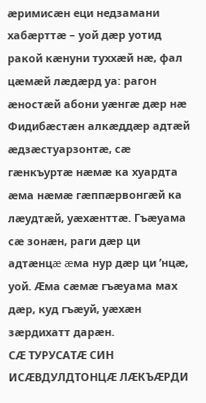æримисæн еци недзамани хабæрттæ – уой дæр уотид ракой кæнуни туххæй нæ, фал цæмæй лæдæрд уа: рагон æностæй абони уæнгæ дæр нæ Фидибæстæн алкæддæр адтæй æдзæстуарзонтæ, сæ гæнкъуртæ нæмæ ка хуардта æма нæмæ гæппæрвонгæй ка лæудтæй, уæхæнттæ. Гъæуама сæ зонæн, раги дæр ци адтæнцæ æма нур дæр ци ’нцæ, уой. Æма сæмæ гъæуама мах дæр, куд гъæуй, уæхæн зæрдихатт дарæн.
СÆ ТУРУСАТÆ СИН ИСÆВДУЛДТОНЦÆ ЛÆКЪÆРДИ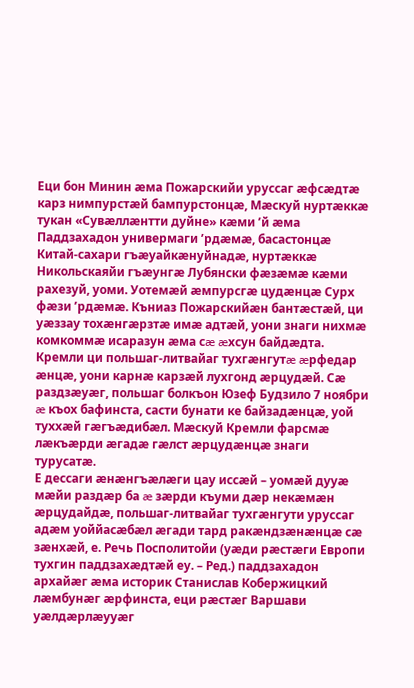Еци бон Минин æма Пожарскийи уруссаг æфсæдтæ карз нимпурстæй бампурстонцæ, Мæскуй нуртæккæ тукан «Сувæллæнтти дуйне» кæми ’й æма Паддзахадон универмаги ’рдæмæ, басастонцæ Китай-сахари гъæуайкæнуйнадæ, нуртæккæ Никольскаяйи гъæунгæ Лубянски фæзæмæ кæми рахезуй, уоми. Уотемæй æмпурсгæ цудæнцæ Сурх фæзи ’рдæмæ. Къниаз Пожарскийæн бантæстæй, ци уæззау тохæнгæрзтæ имæ адтæй, уони знаги нихмæ комкоммæ исаразун æма сæ æхсун байдæдта. Кремли ци польшаг-литвайаг тухгæнгутæ æрфедар æнцæ, уони карнæ карзæй лухгонд æрцудæй. Сæ раздзæуæг, польшаг болкъон Юзеф Будзило 7 ноябри æ къох бафинста, састи бунати ке байзадæнцæ, уой туххæй гæгъæдибæл. Мæскуй Кремли фарсмæ лæкъæрди æгадæ гæлст æрцудæнцæ знаги турусатæ.
Е дессаги æнæнгъæлæги цау иссæй – уомæй дууæ мæйи раздæр ба æ зæрди къуми дæр некæмæн æрцудайдæ, польшаг-литвайаг тухгæнгути уруссаг адæм уоййасæбæл æгади тард ракæндзæнæнцæ сæ зæнхæй, е. Речь Посполитойи (уæди рæстæги Европи тухгин паддзахæдтæй еу. – Ред.) паддзахадон архайæг æма историк Станислав Кобержицкий лæмбунæг æрфинста, еци рæстæг Варшави уæлдæрлæууæг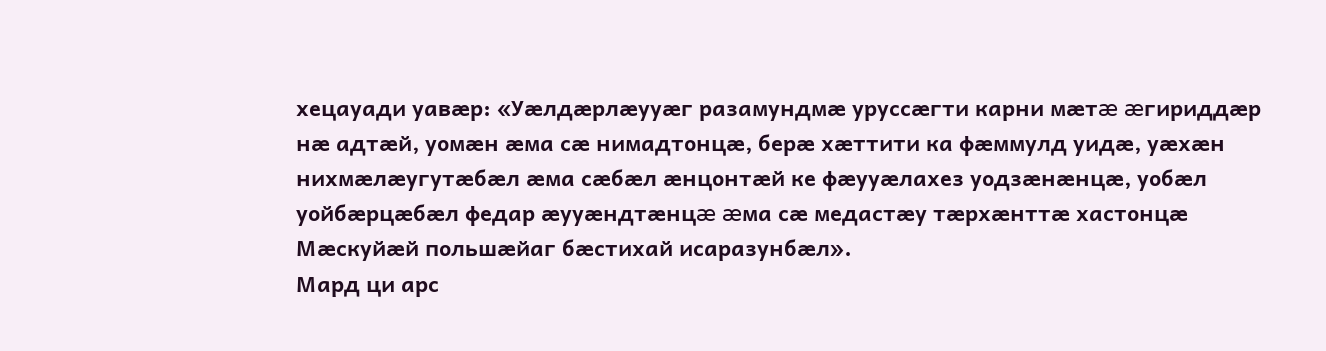хецауади уавæр: «Уæлдæрлæууæг разамундмæ уруссæгти карни мæтæ æгириддæр нæ адтæй, уомæн æма сæ нимадтонцæ, берæ хæттити ка фæммулд уидæ, уæхæн нихмæлæугутæбæл æма сæбæл æнцонтæй ке фæууæлахез уодзæнæнцæ, уобæл уойбæрцæбæл федар æууæндтæнцæ æма сæ медастæу тæрхæнттæ хастонцæ Мæскуйæй польшæйаг бæстихай исаразунбæл».
Мард ци арс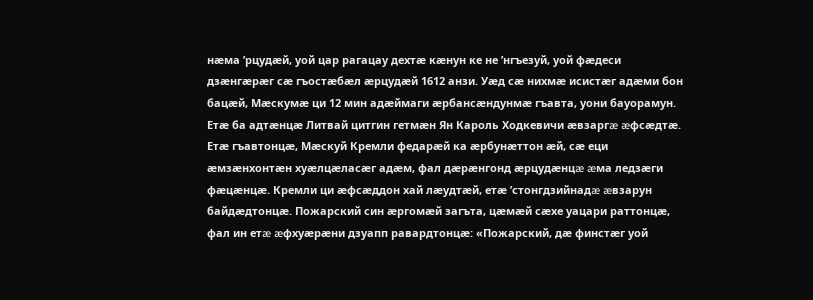нæма ’рцудæй, уой цар рагацау дехтæ кæнун ке не ’нгъезуй, уой фæдеси дзæнгæрæг сæ гъостæбæл æрцудæй 1612 анзи. Уæд сæ нихмæ исистæг адæми бон бацæй, Мæскумæ ци 12 мин адæймаги æрбансæндунмæ гъавта, уони бауорамун. Етæ ба адтæнцæ Литвай цитгин гетмæн Ян Кароль Ходкевичи æвзаргæ æфсæдтæ. Етæ гъавтонцæ, Мæскуй Кремли федарæй ка æрбунæттон æй, сæ еци æмзæнхонтæн хуæлцæласæг адæм, фал дæрæнгонд æрцудæнцæ æма ледзæги фæцæнцæ. Кремли ци æфсæддон хай лæудтæй, етæ ’стонгдзийнадæ æвзарун байдæдтонцæ. Пожарский син æргомæй загъта, цæмæй сæхе уацари раттонцæ, фал ин етæ æфхуæрæни дзуапп равардтонцæ: «Пожарский, дæ финстæг уой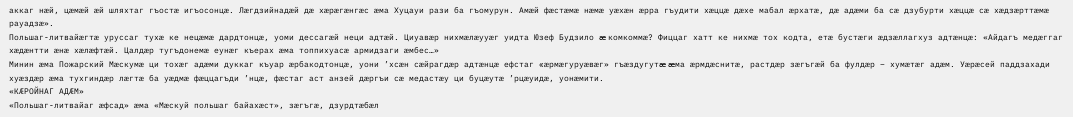аккаг нæй, цæмæй æй шляхтаг гъостæ игъосонцæ. Лæгдзийнадæй дæ хæрæгæнгæс æма Хуцауи рази ба гъомурун. Амæй фæстæмæ нæмæ уæхæн æрра гъудити хæццæ дæхе мабал æрхатæ, дæ адæми ба сæ дзубурти хæццæ сæ хæдзæрттæмæ рауадзæ».
Польшаг-литвайæгтæ уруссаг тухæ ке нецæмæ дардтонцæ, уоми дессагæй неци адтæй. Циуавæр нихмæлæууæг уидта Юзеф Будзило æ комкоммæ? Фиццаг хатт ке нихмæ тох кодта, етæ бустæги æдзæллагхуз адтæнцæ: «Айдагъ медæггаг хæдæнтти æнæ хæлæфтæй. Цалдæр тугъдонемæ еунæг къерах æма топпихуасæ армидзаги æмбес…»
Минин æма Пожарский Мæскумæ ци тохæг адæми дуккаг къуар æрбакодтонцæ, уони ’хсæн сæйрагдæр адтæнцæ ефстаг «æрмæгуруæвæг» гъæздугутæ æма æрмдæснитæ, растдæр зæгъгæй ба фулдæр – хумæтæг адæм. Уæрæсей паддзахади хуæздæр æма тухгиндæр лæгтæ ба уæдмæ фæццагъди ’нцæ, фæстаг аст анзей дæргъи сæ медастæу ци буцæутæ ’рцæуидæ, уонæмити.
«КÆРОЙНАГ АДÆМ»
«Польшаг-литвайаг æфсад» æма «Мæскуй польшаг байахæст», зæгъгæ, дзурдтæбæл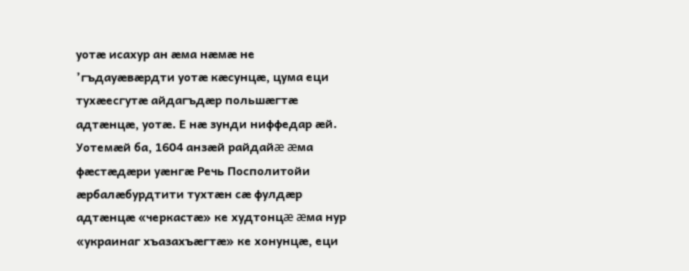уотæ исахур ан æма нæмæ не ’гъдауæвæрдти уотæ кæсунцæ, цума еци тухæесгутæ айдагъдæр польшæгтæ адтæнцæ, уотæ. Е нæ зунди ниффедар æй. Уотемæй ба, 1604 анзæй райдайæ æма фæстæдæри уæнгæ Речь Посполитойи æрбалæбурдтити тухтæн сæ фулдæр адтæнцæ «черкастæ» ке худтонцæ æма нур «украинаг хъазахъæгтæ» ке хонунцæ, еци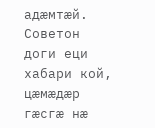адæмтæй.
Советон доги еци хабари кой, цæмæдæр гæсгæ нæ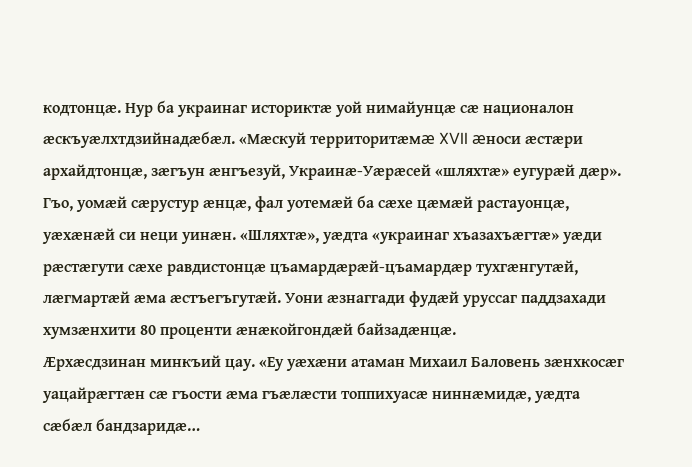кодтонцæ. Нур ба украинаг историктæ уой нимайунцæ сæ националон æскъуæлхтдзийнадæбæл. «Мæскуй территоритæмæ XVII æноси æстæри архайдтонцæ, зæгъун æнгъезуй, Украинæ-Уæрæсей «шляхтæ» еугурæй дæр». Гъо, уомæй сæрустур æнцæ, фал уотемæй ба сæхе цæмæй растауонцæ, уæхæнæй си неци уинæн. «Шляхтæ», уæдта «украинаг хъазахъæгтæ» уæди рæстæгути сæхе равдистонцæ цъамардæрæй-цъамардæр тухгæнгутæй, лæгмартæй æма æстъегъгутæй. Уони æзнаггади фудæй уруссаг паддзахади хумзæнхити 80 проценти æнæкойгондæй байзадæнцæ.
Æрхæсдзинан минкъий цау. «Еу уæхæни атаман Михаил Баловень зæнхкосæг уацайрæгтæн сæ гъости æма гъæлæсти топпихуасæ ниннæмидæ, уæдта сæбæл бандзаридæ…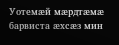Уотемæй мæрдтæмæ барвиста æхсæз мин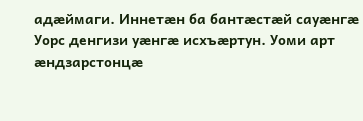адæймаги. Иннетæн ба бантæстæй сауæнгæ Уорс денгизи уæнгæ исхъæртун. Уоми арт æндзарстонцæ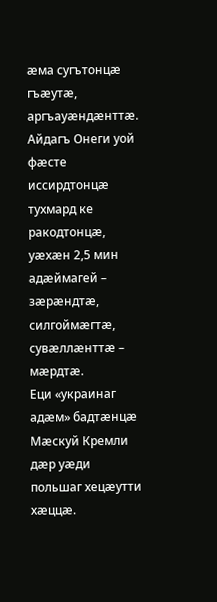æма сугътонцæ гъæутæ, аргъауæндæнттæ. Айдагъ Онеги уой фæсте иссирдтонцæ тухмард ке ракодтонцæ, уæхæн 2,5 мин адæймагей – зæрæндтæ, силгоймæгтæ, сувæллæнттæ – мæрдтæ.
Еци «украинаг адæм» бадтæнцæ Мæскуй Кремли дæр уæди польшаг хецæутти хæццæ.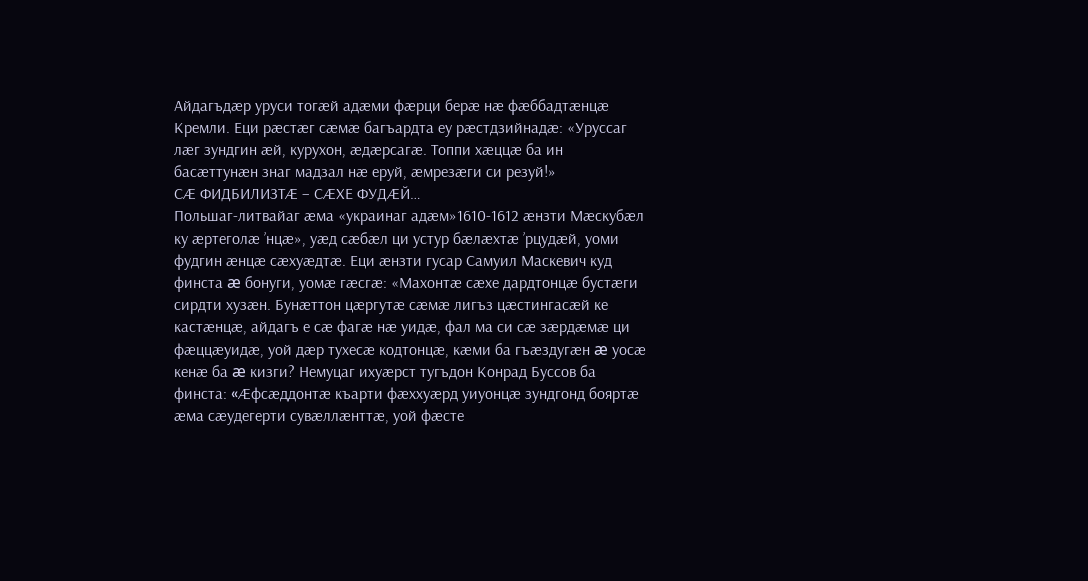Айдагъдæр уруси тогæй адæми фæрци берæ нæ фæббадтæнцæ Кремли. Еци рæстæг сæмæ багъардта еу рæстдзийнадæ: «Уруссаг лæг зундгин æй, курухон, æдæрсагæ. Топпи хæццæ ба ин басæттунæн знаг мадзал нæ еруй, æмрезæги си резуй!»
СÆ ФИДБИЛИЗТÆ – СÆХЕ ФУДÆЙ…
Польшаг-литвайаг æма «украинаг адæм»1610-1612 æнзти Мæскубæл ку æртеголæ ’нцæ», уæд сæбæл ци устур бæлæхтæ ’рцудæй, уоми фудгин æнцæ сæхуæдтæ. Еци æнзти гусар Самуил Маскевич куд финста æ бонуги, уомæ гæсгæ: «Махонтæ сæхе дардтонцæ бустæги сирдти хузæн. Бунæттон цæргутæ сæмæ лигъз цæстингасæй ке кастæнцæ, айдагъ е сæ фагæ нæ уидæ, фал ма си сæ зæрдæмæ ци фæццæуидæ, уой дæр тухесæ кодтонцæ, кæми ба гъæздугæн æ уосæ кенæ ба æ кизги? Немуцаг ихуæрст тугъдон Конрад Буссов ба финста: «Æфсæддонтæ къарти фæххуæрд уиуонцæ зундгонд бояртæ æма сæудегерти сувæллæнттæ, уой фæсте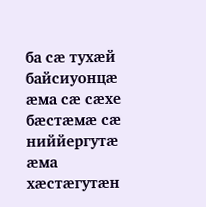ба сæ тухæй байсиуонцæ æма сæ сæхе бæстæмæ сæ ниййергутæ æма хæстæгутæн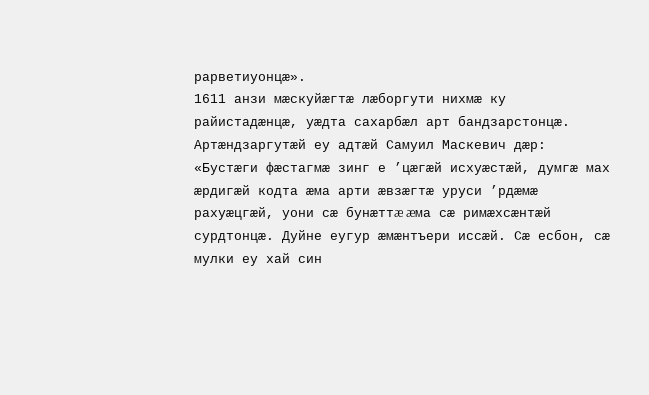рарветиуонцæ».
1611 анзи мæскуйæгтæ лæборгути нихмæ ку райистадæнцæ, уæдта сахарбæл арт бандзарстонцæ. Артæндзаргутæй еу адтæй Самуил Маскевич дæр: «Бустæги фæстагмæ зинг е ’цæгæй исхуæстæй, думгæ мах æрдигæй кодта æма арти æвзæгтæ уруси ’рдæмæ рахуæцгæй, уони сæ бунæттæ æма сæ римæхсæнтæй сурдтонцæ. Дуйне еугур æмæнтъери иссæй. Сæ есбон, сæ мулки еу хай син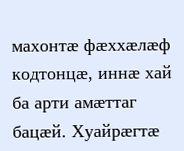махонтæ фæххæлæф кодтонцæ, иннæ хай ба арти амæттаг бацæй. Хуайрæгтæ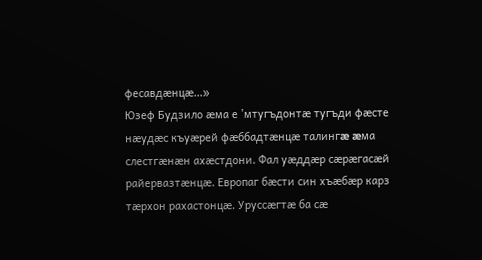фесавдæнцæ…»
Юзеф Будзило æма е ’мтугъдонтæ тугъди фæсте нæудæс къуæрей фæббадтæнцæ талингæ æма слестгæнæн ахæстдони. Фал уæддæр сæрæгасæй райервазтæнцæ. Европаг бæсти син хъæбæр карз тæрхон рахастонцæ. Уруссæгтæ ба сæ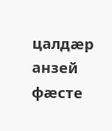цалдæр анзей фæсте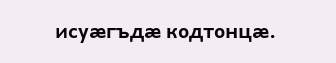исуæгъдæ кодтонцæ.